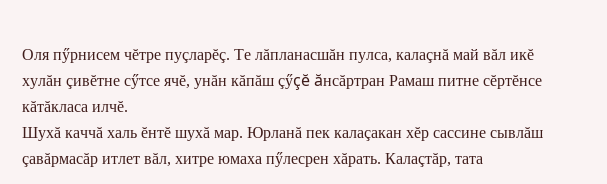Оля пӳрнисем чĕтре пуçларĕç. Те лăпланасшăн пулса, калаçнă май вăл икĕ хулăн çивĕтне сӳтсе ячĕ, унăн кăпăш çӳçĕ ăнсăртран Рамаш питне сĕртĕнсе кăтăкласа илчĕ.
Шухă каччă халь ĕнтĕ шухă мар. Юрланă пек калаçакан хĕр сассине сывлăш çавăрмасăр итлет вăл, хитре юмаха пӳлесрен хăрать. Калаçтăр, тата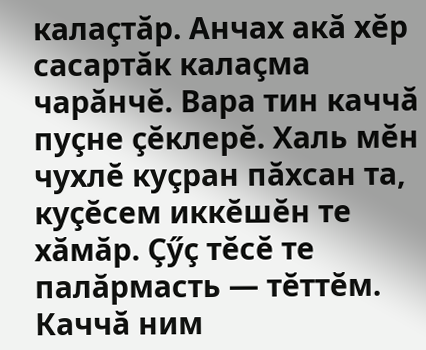калаçтăр. Анчах акă хĕр сасартăк калаçма чарăнчĕ. Вара тин каччă пуçне çĕклерĕ. Халь мĕн чухлĕ куçран пăхсан та, куçĕсем иккĕшĕн те хăмăр. Çӳç тĕсĕ те палăрмасть — тĕттĕм.
Каччă ним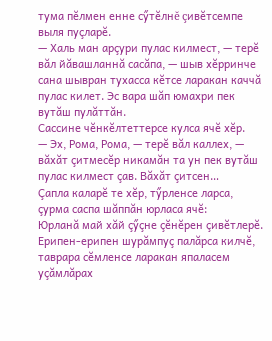тума пĕлмен енне сӳтĕлнĕ çивĕтсемпе выля пуçларĕ.
— Халь ман арçури пулас килмест, — терĕ вăл йăвашланнă сасăпа, — шыв хĕрринче сана шывран тухасса кĕтсе ларакан каччă пулас килет. Эс вара шăп юмахри пек вутăш пулăттăн.
Сассине чĕнкĕлтеттерсе кулса ячĕ хĕр.
— Эх, Рома, Рома, — терĕ вăл каллех, — вăхăт çитмесĕр никамăн та ун пек вутăш пулас килмест çав. Вăхăт çитсен…
Çапла каларĕ те хĕр, тӳрленсе ларса, çурма саспа шăппăн юрласа ячĕ:
Юрланă май хăй çӳçне çĕнĕрен çивĕтлерĕ. Ерипен-ерипен шурăмпуç палăрса килчĕ, таврара сĕмленсе ларакан япаласем уçăмлăрах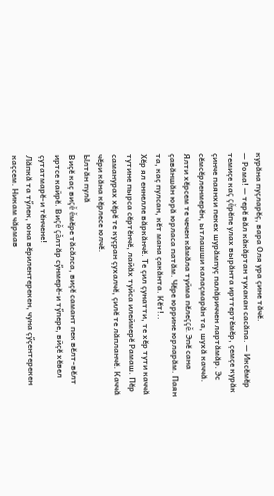курăна пуçларĕç, вара Оля ура çине тăчĕ.
— Рома! — терĕ вăл кăкăртан тухакан сасăпа. — Иксĕмĕр темиçе каç çĕрĕпе улах вырăнта ирттертĕмĕр, çемçе курăк çинче паянхи пекех шурăмпуç палăриччен лартăмăр. Эс сĕмсĕрленмерĕн, ытлашши калаçмарăн та, шухă каччă. Ялти хĕрсем те чечен кăмăла туйма пĕлеççĕ. Эпĕ сана çавăншăн юрă юрласа патăм. Чĕре юррине юрларăм. Паян та, каç пулсан, кĕт мана çакăнта. Кĕт!..
Хĕр ял еннелле вăркăнчĕ. Те çил çунатти, те хĕр тути каччă тутине пырса сĕртĕнчĕ, лайăх туйса илеймерĕ Рамаш. Пĕр саманурах хĕрĕ те куçран çухалчĕ, çилĕ те лăпланчĕ. Каччă чĕри кăна кĕрлесе юлчĕ.
Ылтăн пулă
Виçĕ каç виçĕ ĕмĕре тăсăлса, виçĕ самант пек вĕлт-вĕлт иртсе кайрĕ. Виçĕ çăлтăр сӳнмерĕ-и тӳпере, вйçĕ хĕвел çутатмарĕ-и тĕнчене!
Лăпкă та тӳлек, юна вĕрилентерекен, чуна çӳçентерекен каçсем. Никам чăрмав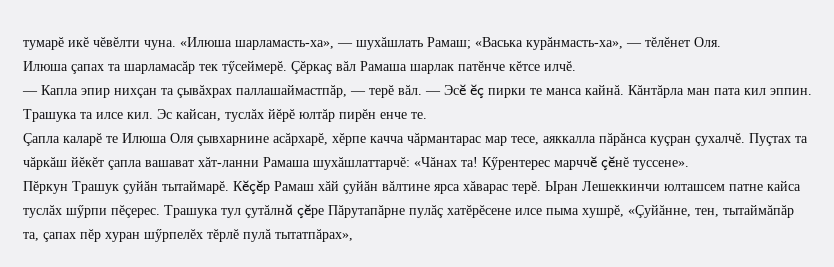тумарĕ икĕ чĕвĕлти чуна. «Илюша шарламасть-ха», — шухăшлать Рамаш; «Васька курăнмасть-ха», — тĕлĕнет Оля.
Илюша çапах та шарламасăр тек тӳсеймерĕ. Çĕркаç вăл Рамаша шарлак патĕнче кĕтсе илчĕ.
— Капла эпир нихçан та çывăхрах паллашаймастпăр, — терĕ вăл. — Эсĕ ĕç пирки те манса кайнă. Кăнтăрла ман пата кил эппин. Трашука та илсе кил. Эс кайсан, туслăх йĕрĕ юлтăр пирĕн енче те.
Çапла каларĕ те Илюша Оля çывхарнине асăрхарĕ, хĕрпе качча чăрмантарас мар тесе, аяккалла пăрăнса куçран çухалчĕ. Пуçтах та чăркăш йĕкĕт çапла вашават хăт-ланни Рамаша шухăшлаттарчĕ: «Чăнах та! Кӳрентерес марччĕ çĕнĕ туссене».
Пĕркун Трашук çуйăн тытаймарĕ. Кĕçĕр Рамаш хăй çуйăн вăлтине ярса хăварас терĕ. Ыран Лешеккинчи юлташсем патне кайса туслăх шӳрпи пĕçерес. Трашука тул çутăлнă çĕре Пăрутапăрне пулăç хатĕрĕсене илсе пыма хушрĕ, «Çуйăнне, тен, тытаймăпăр та, çапах пĕр хуран шӳрпелĕх тĕрлĕ пулă тытатпăрах»,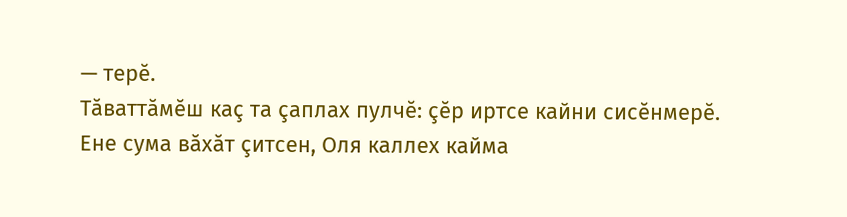— терĕ.
Тăваттăмĕш каç та çаплах пулчĕ: çĕр иртсе кайни сисĕнмерĕ. Ене сума вăхăт çитсен, Оля каллех кайма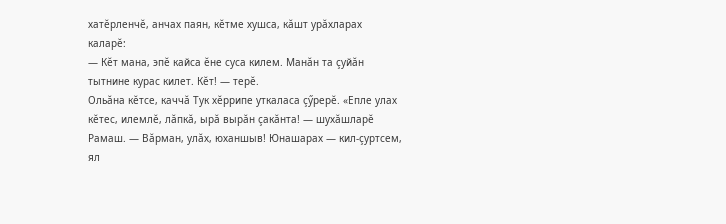хатĕрленчĕ, анчах паян, кĕтме хушса, кăшт урăхларах каларĕ:
— Кĕт мана, эпĕ кайса ĕне суса килем. Манăн та çуйăн тытнине курас килет. Кĕт! — терĕ.
Ольăна кĕтсе, каччă Тук хĕррипе уткаласа çӳрерĕ. «Епле улах кĕтес, илемлĕ, лăпкă, ырă вырăн çакăнта! — шухăшларĕ Рамаш. — Вăрман, улăх, юханшыв! Юнашарах — кил-çуртсем, ял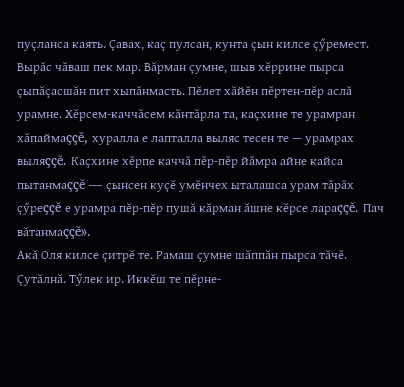пуçланса каять. Çавах, каç пулсан, кунта çын килсе çӳремест. Вырăс чăваш пек мар. Вăрман çумне, шыв хĕррине пырса çыпăçасшăн пит хыпăнмасть. Пĕлет хăйĕн пĕртен-пĕр аслă урамне. Хĕрсем-каччăсем кăнтăрла та, каçхине те урамран хăпаймаççĕ, хуралла е лапталла выляс тесен те — урамрах выляççĕ. Каçхине хĕрпе каччă пĕр-пĕр йăмра айне кайса пытанмаççĕ — çынсен куçĕ умĕнчех ыталашса урам тăрăх çӳреççĕ е урамра пĕр-пĕр пушă кăрман ăшне кĕрсе лараççĕ. Пач вăтанмаççĕ».
Акă Оля килсе çитрĕ те. Рамаш çумне шăппăн пырса тăчĕ. Çутăлнă. Тӳлек ир. Иккĕш те пĕрне-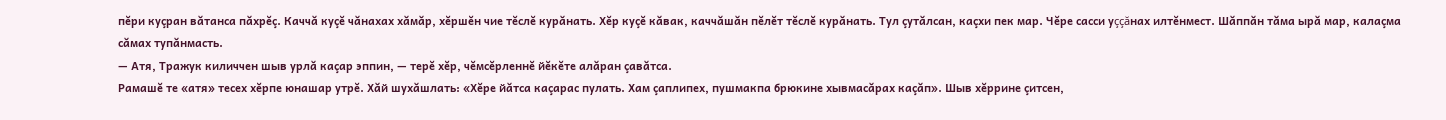пĕри куçран вăтанса пăхрĕç. Каччă куçĕ чăнахах хăмăр, хĕршĕн чие тĕслĕ курăнать. Хĕр куçĕ кăвак, каччăшăн пĕлĕт тĕслĕ курăнать. Тул çутăлсан, каçхи пек мар. Чĕре сасси уççăнах илтĕнмест. Шăппăн тăма ырă мар, калаçма сăмах тупăнмасть.
— Атя, Тражук киличчен шыв урлă каçар эппин, — терĕ хĕр, чĕмсĕрленнĕ йĕкĕте алăран çавăтса.
Рамашĕ те «атя» тесех хĕрпе юнашар утрĕ. Хăй шухăшлать: «Хĕре йăтса каçарас пулать. Хам çаплипех, пушмакпа брюкине хывмасăрах каçăп». Шыв хĕррине çитсен,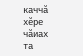каччă хĕре чăиах та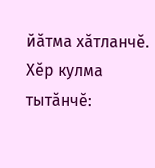йăтма хăтланчĕ. Хĕр кулма тытăнчĕ: